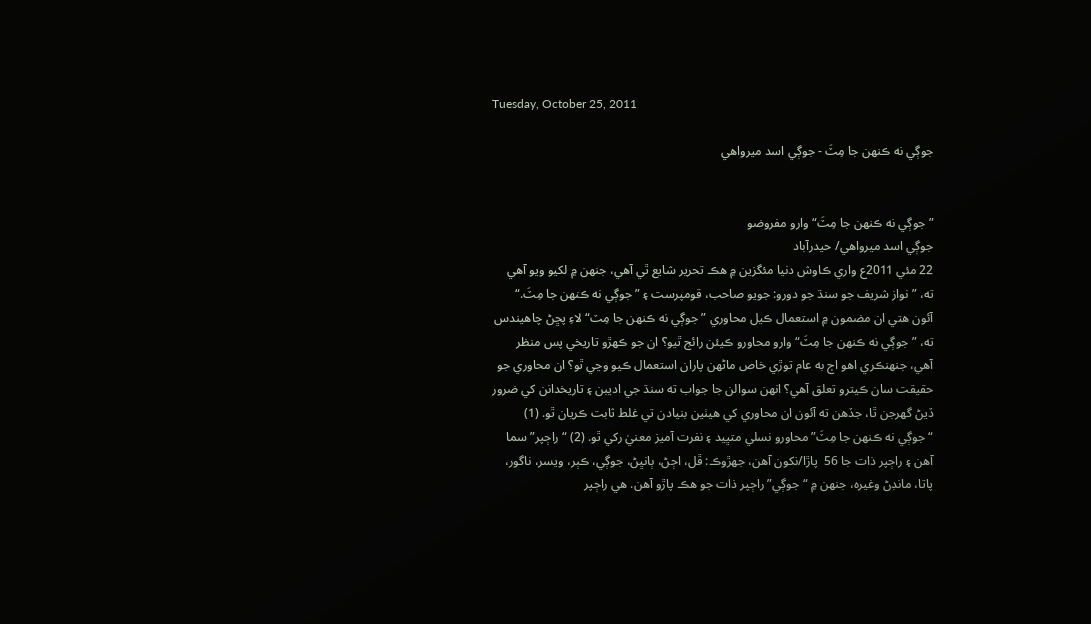Tuesday, October 25, 2011

جوڳي نه ڪنهن جا مِٽَ - جوڳي اسد ميرواهي


”جوڳي نه ڪنهن جا مِٽَ“ وارو مفروضو
جوڳي اسد ميرواهي/ حيدرآباد
22 مئي 2011ع واري ڪاوش دنيا مئگزين ۾ هڪ تحرير شايع ٿي آهي، جنهن ۾ لکيو ويو آهي ته، ”نواز شريف جو سنڌ جو دورو: جويو صاحب، قومپرست ۽ ”جوڳي نه ڪنهن جا مِٽَ.“ آئون هتي ان مضمون ۾ استعمال ڪيل محاوري ”جوڳي نه ڪنهن جا مِٽ“ لاءِ پڇڻ چاهيندس ته، ”جوڳي نه ڪنهن جا مِٽَ“ وارو محاورو ڪيئن رائج ٿيو؟ ان جو ڪهڙو تاريخي پس منظر آهي، جنهنڪري اهو اڄ به عام توڙي خاص ماڻهن پاران استعمال ڪيو وڃي ٿو؟ ان محاوري جو حقيقت سان ڪيترو تعلق آهي؟ انهن سوالن جا جواب ته سنڌ جي اديبن ۽ تاريخدانن کي ضرور ڏيڻ گهرجن ٿا، جڏهن ته آئون ان محاوري کي هيٺين بنيادن تي غلط ثابت ڪريان ٿو. (1) “جوڳي نه ڪنهن جا مِٽَ” محاورو نسلي متڀيد ۽ نفرت آميز معنيٰ رکي ٿو. (2) “راڄپر” سما آهن ۽ راڄپر ذات جا 56  پاڙا/نکون آهن، جهڙوڪ: ڦل، اڄڻ، ٻانڀڻ، جوڳي، ڪٻر، ويسر، ناگور، پاتا، مانڊڻ وغيره، جنهن ۾ “جوڳي” راڄپر ذات جو هڪ پاڙو آهن. هي راڄپر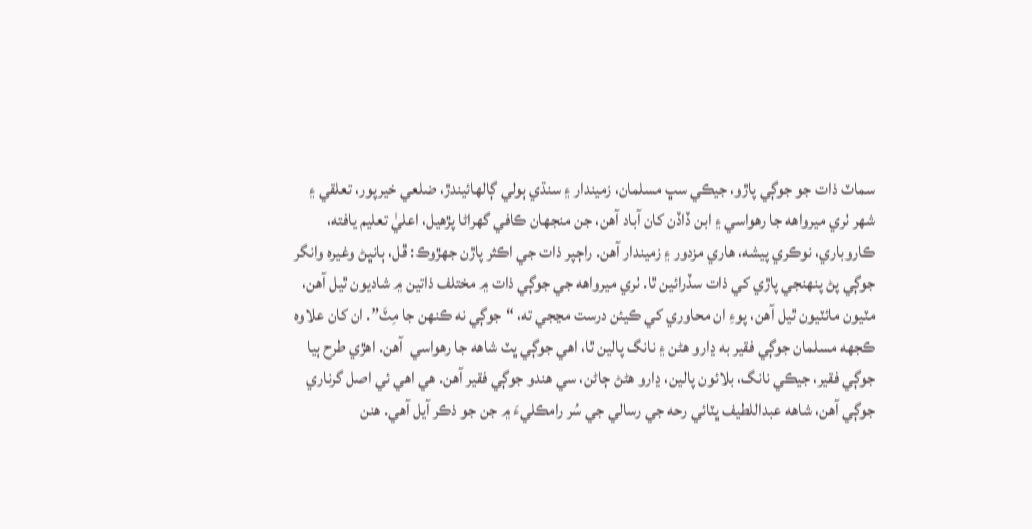سماٽ ذات جو جوڳي پاڙو، جيڪي سڀ مسلمان، زميندار ۽ سنڌي ٻولي ڳالهائيندڙ، ضلعي خيرپور، تعلقي ۽ شهر ٺري ميرواهه جا رهواسي ۽ ابن ڏاڏن کان آباد آهن، جن منجهان ڪافي گهراڻا پڙهيل، اعليٰ تعليم يافته، ڪاروباري، نوڪري پيشه، هاري مزدور ۽ زميندار آهن. راڄپر ذات جي اڪثر پاڙن جهڙوڪ: ڦل، ٻانڀڻ وغيره وانگر جوڳي پڻ پنهنجي پاڙي کي ذات سڏرائين ٿا. ٺري ميرواهه جي جوڳي ذات ۾ مختلف ذاتين ۾ شاديون ٿيل آهن، مٽيون مائٽيون ٿيل آهن، پوءِ ان محاوري کي ڪيئن درست مڃجي ته، “جوڳي نه ڪنهن جا مِٽَ”. ان کان علاوه ڪجهه مسلمان جوڳي فقير به ڍارو هڻن ۽ نانگ پالين ٿا، اهي جوڳي ڀٽ شاهه جا رهواسي  آهن. اهڙي طرح ٻيا جوڳي فقير، جيڪي نانگ، بلائون پالين، ڍارو هڻڻ ڄاڻن، سي هندو جوڳي فقير آهن. هي اهي ئي اصل گرناري جوڳي آهن، شاهه عبداللطيف ڀٽائي رحه جي رسالي جي سُر رامڪليءَ ۾ جن جو ذڪر آيل آهي. هنن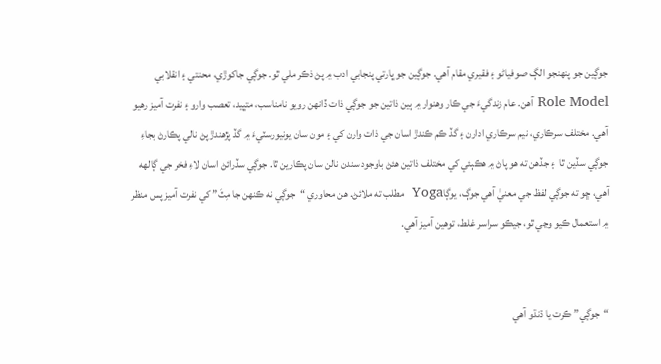جوڳين جو پنهنجو الڳ صوفياڻو ۽ فقيري مقام آهي. جوڳين جو ڀارتي پنجابي ادب ۾ پڻ ذڪر ملي ٿو. جوڳي جاکوڙي، محنتي ۽ انقلابي Role Model آهن. عام زندگيءَ جي ڪار وهنوار ۾ ٻين ذاتين جو جوڳي ذات ڏانهن رويو نامناسب، متڀيد، تعصب وارو ۽ نفرت آميز رهيو آهي. مختلف سرڪاري، نيم سرڪاري ادارن ۽ گڏ ڪم ڪندڙ اسان جي ذات وارن کي ۽ مون سان يونيورسٽيءَ ۾ گڏ پڙهندڙ پڻ نالي پڪارڻ بجاءِ جوڳي سڏين ٿا  ۽ جڏهن ته هو پاڻ ۾ هڪٻئي کي مختلف ذاتين هئڻ باوجود سندن نالن سان پڪارين ٿا. جوڳي سڏرائڻ اسان لاءِ فخر جي ڳالهه آهي، ڇو ته جوڳي لفظ جي معنيٰ آهي جوڳ، يوڳاYoga  مطلب ته ملائڻ. هن محاوري “جوڳي نه ڪنهن جا مِٽَ” کي نفرت آميز پس منظر ۾ استعمال ڪيو وڃي ٿو، جيڪو سراسر غلط، توهين آميز آهي.


“جوڳي” ڪرت يا ڌنڌو آهي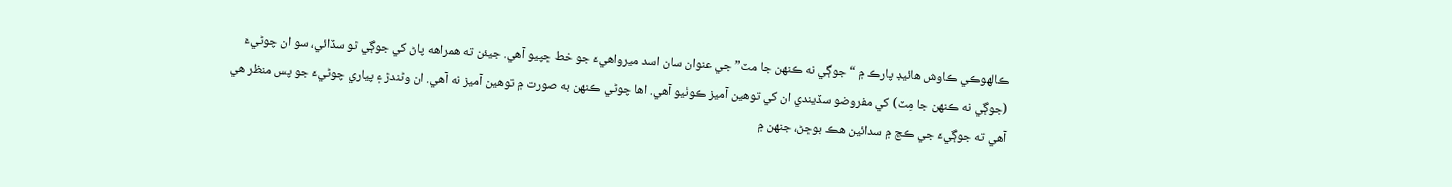ڪالهوڪي ڪاوش هائيڊ پارڪ ۾ “جوڳي نه ڪنهن جا مٽ” جي عنوان سان اسد ميرواهيءَ جو خط ڇپيو آهي. جيئن ته همراهه پاڻ کي جوڳي ٿو سڏائي، سو ان چوڻيءَ (جوڳي نه ڪنهن جا مِٽ) کي مفروضو سڏيندي ان کي توهين آميز ڪوٺيو آهي. اها چوڻي ڪنهن به صورت ۾ توهين آميز نه آهي. ان وڻندڙ ۽ پياري چوڻيءَ جو پس منظر هي آهي ته جوڳيءَ جي ڪڇ ۾ سدائين هڪ بوڇڻ، جنهن ۾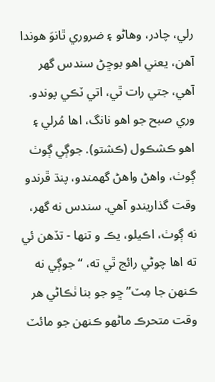رلي، چادر، وهاڻو ۽ ضروري ٿانوَ هوندا آهن، يعني اهو بوڇڻ سندس گهر آهي، جتي رات ٿي، اتي ٽڪي پوندو. وري صبح جو اهو نانگ، اها مُرلي ۽ اهو ڪشڪول (ڪشتو). جوڳي ڳوٺ ڳوٺ، واهڻ واهڻ گهمندو، پنڌ ڦرندو وقت گذاريندو آهي. سندس نه گهر، نه ڳوٺ، اڪيلو، يڪ و تنها - تڏهن ئي ته اها چوڻي رائج ٿي ته، “جوڳي نه ڪنهن جا مِٽ” ڇو جو بنا ٺڪاڻي هر وقت متحرڪ ماڻهو ڪنهن جو مائٽ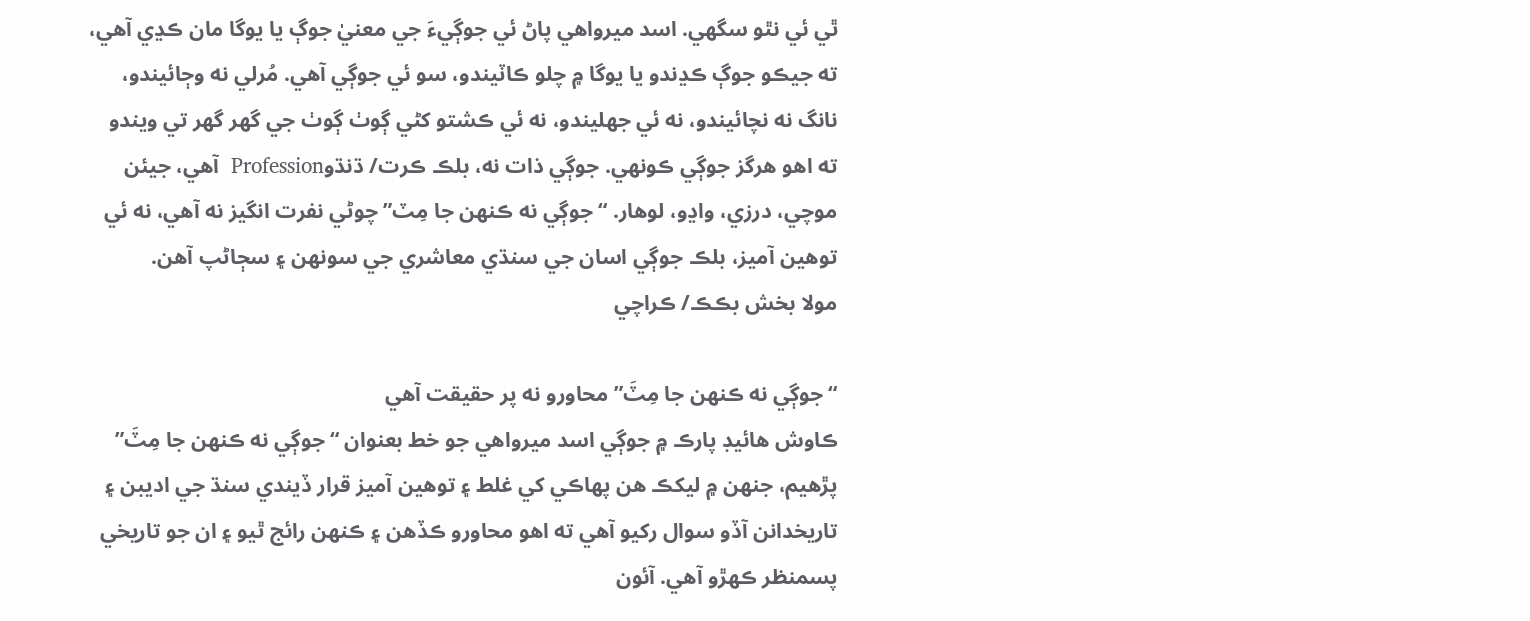ٿي ئي نٿو سگهي. اسد ميرواهي پاڻ ئي جوڳيءَ جي معنيٰ جوڳ يا يوگا مان ڪڍي آهي، ته جيڪو جوڳ ڪڍندو يا يوگا ۾ چلو ڪاٽيندو، سو ئي جوڳي آهي. مُرلي نه وڄائيندو، نانگ نه نچائيندو، نه ئي جهليندو، نه ئي ڪشتو کڻي ڳوٺ ڳوٺ جي گهر گهر تي ويندو ته اهو هرگز جوڳي ڪونهي. جوڳي ذات نه، بلڪ ڪرت/ ڌنڌوProfession  آهي، جيئن موچي، درزي، واڍو، لوهار. “جوڳي نه ڪنهن جا مِٽ” چوڻي نفرت انگيز نه آهي، نه ئي توهين آميز، بلڪ جوڳي اسان جي سنڌي معاشري جي سونهن ۽ سڄاڻپ آهن.
مولا بخش بڪڪ/ ڪراچي

“جوڳي نه ڪنهن جا مِٽَ” محاورو نه پر حقيقت آهي
ڪاوش هائيڊ پارڪ ۾ جوڳي اسد ميرواهي جو خط بعنوان “جوڳي نه ڪنهن جا مِٽَ” پڙهيم، جنهن ۾ ليکڪ هن پهاڪي کي غلط ۽ توهين آميز قرار ڏيندي سنڌ جي اديبن ۽ تاريخدانن آڏو سوال رکيو آهي ته اهو محاورو ڪڏهن ۽ ڪنهن رائج ٿيو ۽ ان جو تاريخي پسمنظر ڪهڙو آهي. آئون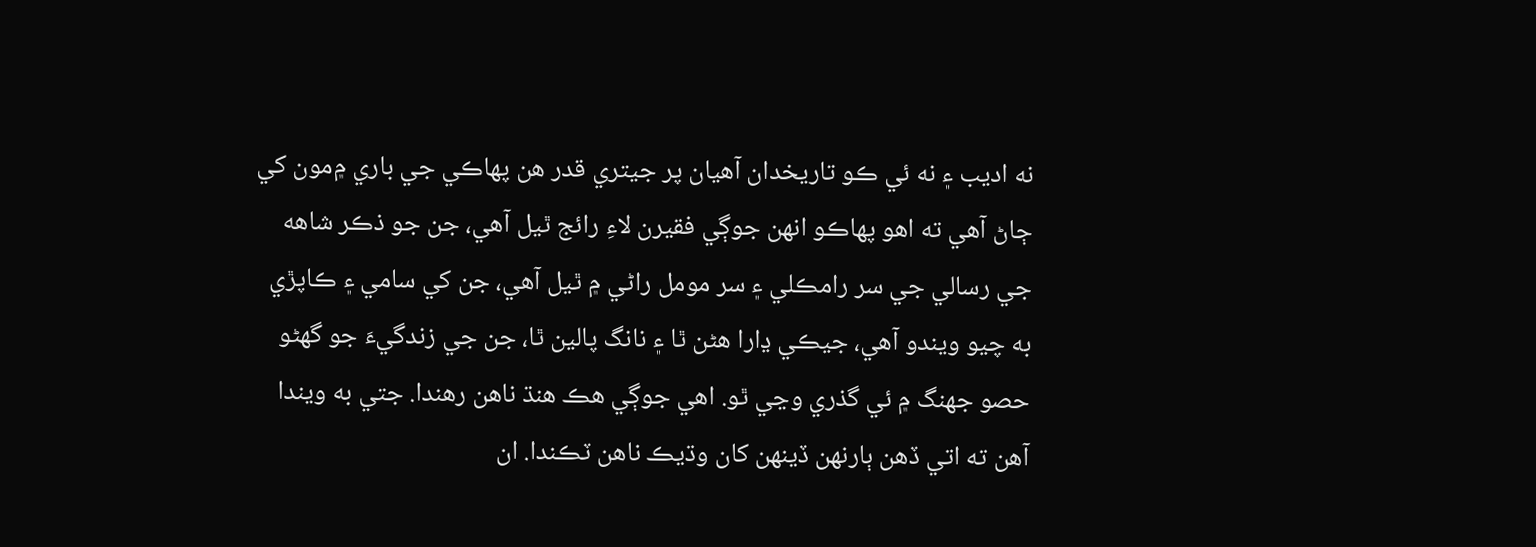نه اديب ۽ نه ئي ڪو تاريخدان آهيان پر جيتري قدر هن پهاڪي جي باري ۾مون کي ڄاڻ آهي ته اهو پهاڪو انهن جوڳي فقيرن لاءِ رائج ٿيل آهي، جن جو ذڪر شاهه جي رسالي جي سر رامڪلي ۽ سر مومل راڻي ۾ ٿيل آهي، جن کي سامي ۽ ڪاپڙي به چيو ويندو آهي، جيڪي ڍارا هڻن ٿا ۽ نانگ پالين ٿا، جن جي زندگيءَ جو گهڻو حصو جهنگ ۾ ئي گذري وڃي ٿو. اهي جوڳي هڪ هنڌ ناهن رهندا. جتي به ويندا آهن ته اتي ڏهن ٻارنهن ڏينهن کان وڌيڪ ناهن ٽڪندا. ان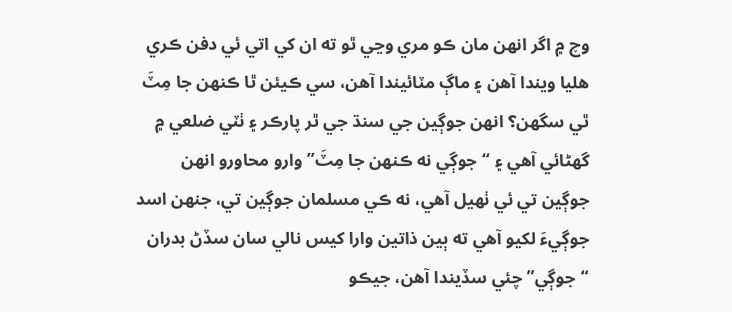وچ ۾ اگر انهن مان ڪو مري وڃي ٿو ته ان کي اتي ئي دفن ڪري هليا ويندا آهن ۽ ماڳ مٽائيندا آهن، سي ڪيئن ٿا ڪنهن جا مِٽَ ٿي سگهن؟ انهن جوڳين جي سنڌ جي ٿر پارڪر ۽ ٺٽي ضلعي ۾ گهڻائي آهي ۽ “جوڳي نه ڪنهن جا مِٽَ” وارو محاورو انهن جوڳين تي ئي ٺهيل آهي، نه ڪي مسلمان جوڳين تي، جنهن اسد جوڳيءَ لکيو آهي ته ٻين ذاتين وارا کيس نالي سان سڏڻ بدران “جوڳي” چئي سڏيندا آهن، جيڪو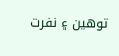توهين ۽ نفرت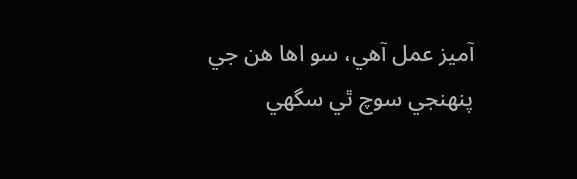آميز عمل آهي، سو اها هن جي پنهنجي سوچ ٿي سگهي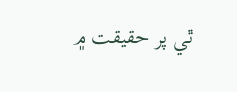ٿي پر حقيقت ۾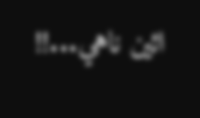ائين ناهي...!!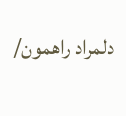دلمراد راهمون/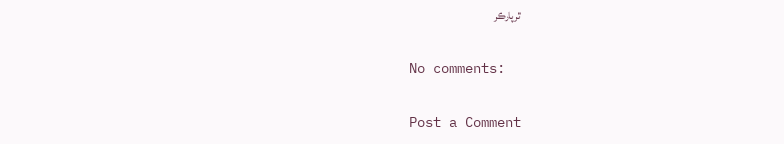ٿرپارڪر

No comments:

Post a Comment